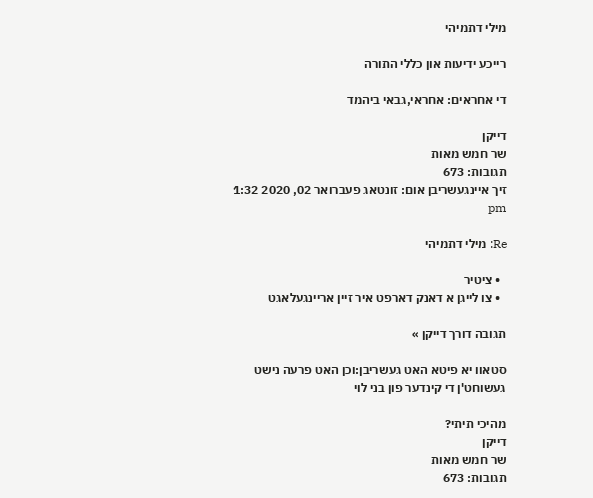מילי דתמיהי

רייכע ידיעות און כללי התורה

די אחראים: אחראי,גבאי ביהמד

דייקן
שר חמש מאות
תגובות: 673
זיך איינגעשריבן אום: זונטאג פעברואר 02, 2020 1:32 pm

Re: מילי דתמיהי

  • ציטיר
  • צו לייגן א דאנק דארפט איר זיין אריינגעלאגט

תגובה דורך דייקן »

סטאוו יא פיטא האט געשריבן:וכן האט פרעה נישט געשוחט'ן די קינדער פון בני לוי

מהיכי תיתי?
דייקן
שר חמש מאות
תגובות: 673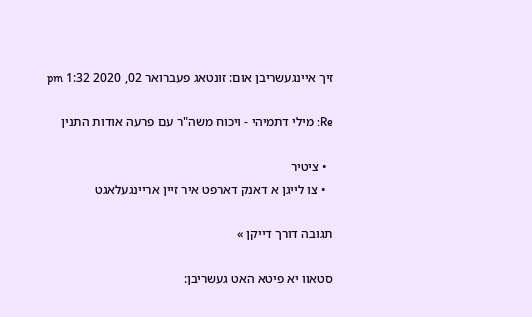זיך איינגעשריבן אום: זונטאג פעברואר 02, 2020 1:32 pm

Re: מילי דתמיהי - ויכוח משה"ר עם פרעה אודות התנין

  • ציטיר
  • צו לייגן א דאנק דארפט איר זיין אריינגעלאגט

תגובה דורך דייקן »

סטאוו יא פיטא האט געשריבן: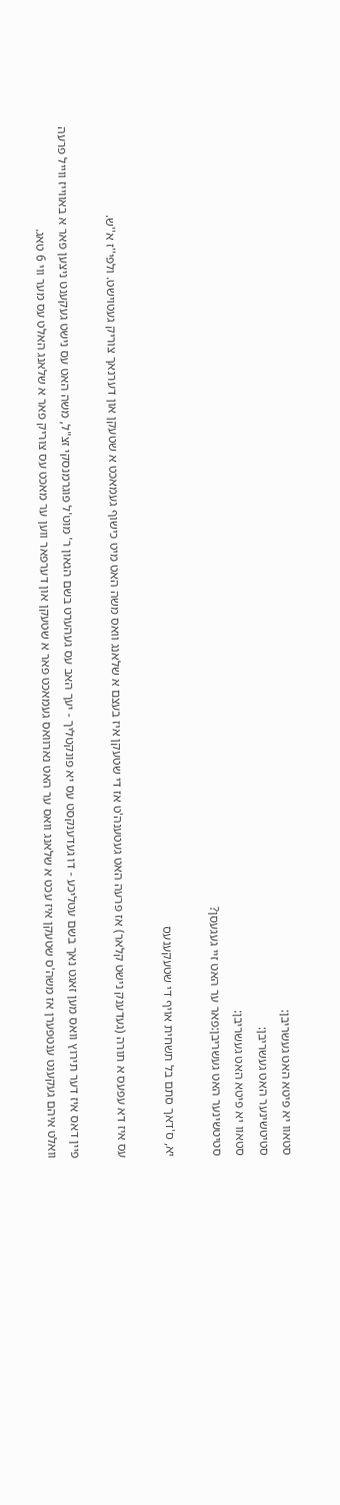סטאוו יא פיטא האט געשריבן:
סטיטשינער האט געשריבן:
סטאוו יא פיטא האט געשריבן:
סטיטשינער האט געשריבן:פאר ער האט זיי געגעסן?

יא, ס'דאך סתם בל תשחית אויף די שטעקענעס

עס איז דא עפעס א תורה (געדענק נישט קלאר) אז פרעה האט געטענה'ט אז די שטעקן איז בעצם א שלאנג וואס משה האט מיט כישוף געמאכט א שטעקן און דערנאך צוריק געטוישט. ולפי''ז א''ש.

פיין דאס איז דער תירוץ וואס מען זאגט נאך בשם עטליכע - דו געדענקסט עס יא פונקטליך - יעך האב עס געהערט בשם הגאון ר' מוט'ל פוגרמנסקי זצ"ל, משה האט עס נישט געקענט ניצען פאר א באווייז ווייל פרעה וואלט איהם געקענט ענטפערן אז משה'ס שטעקן איז עכט א שלאנג וואס ער האט נארוואס געמאכט פאר א שטעקן און דערפאר ווען ער מאכט עס צוריק פאר א שלאנג האלט עס מער ווי 6 טאג.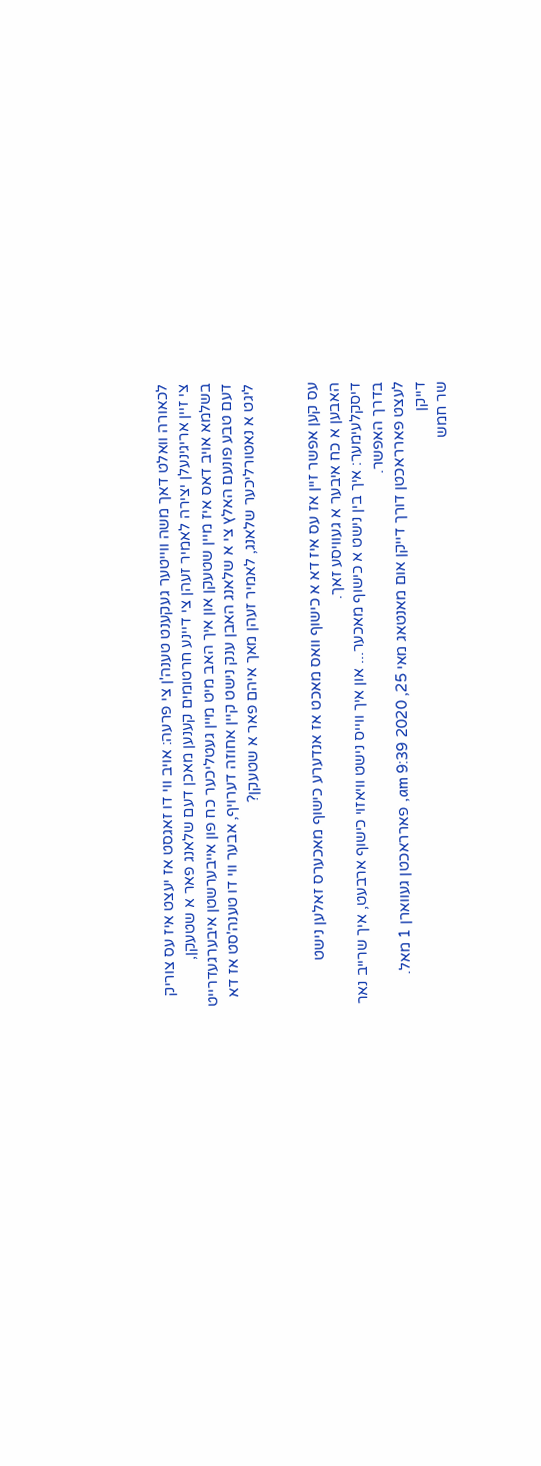לכאורה וואלט דאך משה ווייטער געקענט טענה'ן צי פרעה: אויב ווי דו זאגסט אז יעצט איז עס צוריק צי זיין אריגינעלן יצירה לאמיר זעהן צי דיינע חרטומים קענען מאכן דעם שלאנג פאר א שטעקן, בשלמא אויב דאס איז מיין שטעקן און איך האב מיט מיין געטליכער כח פון אייבערשטן איבערגעדרייט דעם טבע פונעם האלץ צי א שלאנג האבן ענק נישט קיין אחוזה דערויף, אבער ווי דו טענה'סט אז דא ליגט א נאטורליכער שלאנג, לאמיר זעהן מאך איהם פאר א שטעקן?


עס קען אפשר זיין אז עס איז דא א כישוף וואס מאכט אז אנדערע כישוף מאכערס זאלען נישט האבען א כח איבער א געוויסע זאך.
דיסקלעימער: איך בין נישט א כישוף מאכער... און איך ווייס נישט וויאזוי כישוף ארבעט, איך שרייב נאר בדרך האפשר.
לעצט פארראכטן דורך דייקן אום מאנטאג מאי 25, 2020 9:39 am, פארראכטן געווארן 1 מאל.
דייקן
שר חמש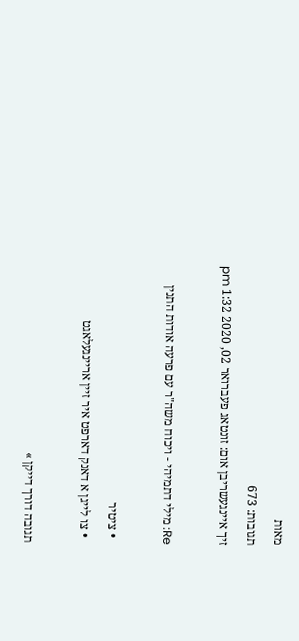מאות
תגובות: 673
זיך איינגעשריבן אום: זונטאג פעברואר 02, 2020 1:32 pm

Re: מילי דתמיהי - ויכוח משה"ר עם פרעה אודות התנין

  • ציטיר
  • צו לייגן א דאנק דארפט איר זיין אריינגעלאגט

תגובה דורך דייקן »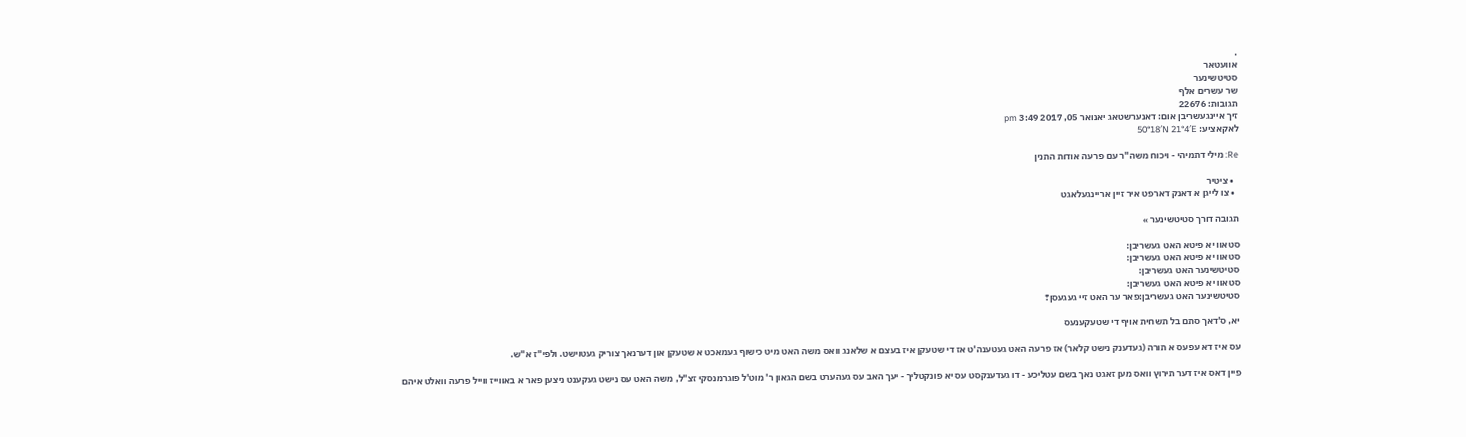.
אוועטאר
סטיטשינער
שר עשרים אלף
תגובות: 22676
זיך איינגעשריבן אום: דאנערשטאג יאנואר 05, 2017 3:49 pm
לאקאציע: 50°18′N 21°4′E

Re: מילי דתמיהי - ויכוח משה"ר עם פרעה אודות התנין

  • ציטיר
  • צו לייגן א דאנק דארפט איר זיין אריינגעלאגט

תגובה דורך סטיטשינער »

סטאוו יא פיטא האט געשריבן:
סטאוו יא פיטא האט געשריבן:
סטיטשינער האט געשריבן:
סטאוו יא פיטא האט געשריבן:
סטיטשינער האט געשריבן:פאר ער האט זיי געגעסן?

יא, ס'דאך סתם בל תשחית אויף די שטעקענעס

עס איז דא עפעס א תורה (געדענק נישט קלאר) אז פרעה האט געטענה'ט אז די שטעקן איז בעצם א שלאנג וואס משה האט מיט כישוף געמאכט א שטעקן און דערנאך צוריק געטוישט. ולפי''ז א''ש.

פיין דאס איז דער תירוץ וואס מען זאגט נאך בשם עטליכע - דו געדענקסט עס יא פונקטליך - יעך האב עס געהערט בשם הגאון ר' מוט'ל פוגרמנסקי זצ"ל, משה האט עס נישט געקענט ניצען פאר א באווייז ווייל פרעה וואלט איהם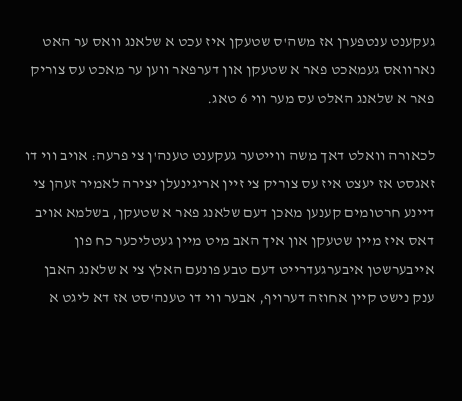געקענט ענטפערן אז משה'ס שטעקן איז עכט א שלאנג וואס ער האט נארוואס געמאכט פאר א שטעקן און דערפאר ווען ער מאכט עס צוריק פאר א שלאנג האלט עס מער ווי 6 טאג.

לכאורה וואלט דאך משה ווייטער געקענט טענה'ן צי פרעה: אויב ווי דו זאגסט אז יעצט איז עס צוריק צי זיין אריגינעלן יצירה לאמיר זעהן צי דיינע חרטומים קענען מאכן דעם שלאנג פאר א שטעקן, בשלמא אויב דאס איז מיין שטעקן און איך האב מיט מיין געטליכער כח פון אייבערשטן איבערגעדרייט דעם טבע פונעם האלץ צי א שלאנג האבן ענק נישט קיין אחוזה דערויף, אבער ווי דו טענה'סט אז דא ליגט א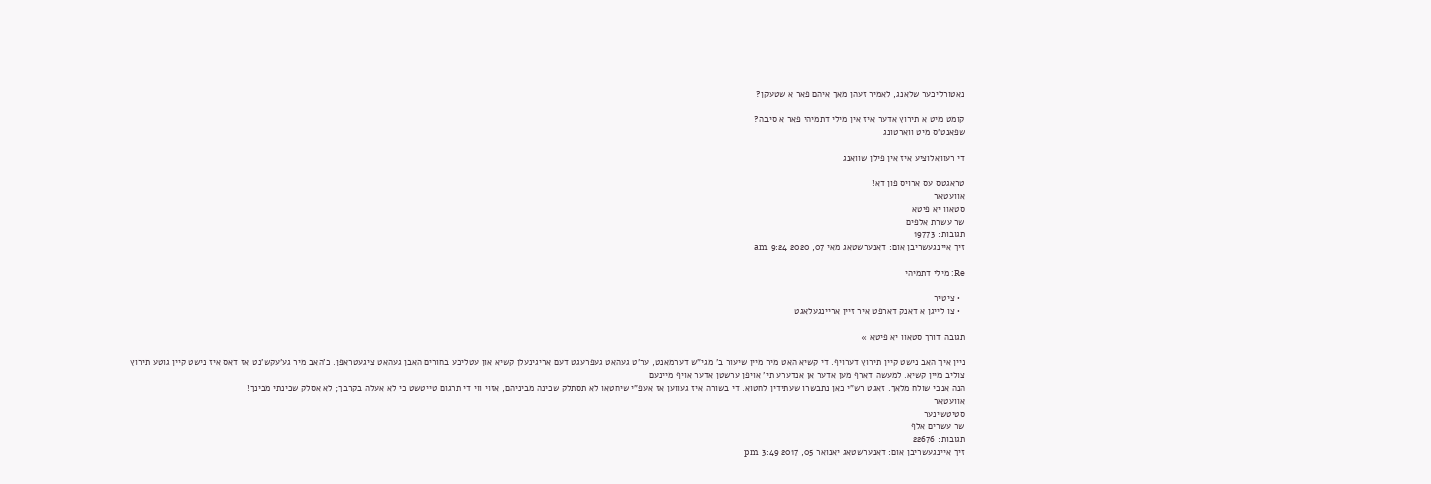נאטורליכער שלאנג, לאמיר זעהן מאך איהם פאר א שטעקן?

קומט מיט א תירוץ אדער איז אין מילי דתמיהי פאר א סיבה?
שפאנט'ס מיט ווארטונג

די רעוואלוציע איז אין פילן שוואנג

טראגטס עס ארויס פון דא!
אוועטאר
סטאוו יא פיטא
שר עשרת אלפים
תגובות: 19773
זיך איינגעשריבן אום: דאנערשטאג מאי 07, 2020 9:24 am

Re: מילי דתמיהי

  • ציטיר
  • צו לייגן א דאנק דארפט איר זיין אריינגעלאגט

תגובה דורך סטאוו יא פיטא »

ניין איך האב נישט קיין תירוץ דערויף. די קשיא האט מיר מיין שיעור ב' מגי"ש דערמאנט, ער'ט געהאט געפרעגט דעם אריגינעלן קשיא און עטליכע בחורים האבן געהאט ציגעטראפן. כ'האב מיר גע'עקש'נט אז דאס איז נישט קיין גוטע תירוץ צוליב מיין קשיא. למעשה דארף מען אדער אן אנדערע תי' אויפן ערשטן אדער אויף מיינעם
הנה אנכי שולח מלאך. זאגט רש"י כאן נתבשרו שעתידין לחטוא. די בשורה איז געווען אז אעפ"י שיחטאו לא תסתלק שכינה מביניהם, אזוי ווי די תרגום טייטשט כי לא אעלה בקרבך; לא אסלק שכינתי מבינך!
אוועטאר
סטיטשינער
שר עשרים אלף
תגובות: 22676
זיך איינגעשריבן אום: דאנערשטאג יאנואר 05, 2017 3:49 pm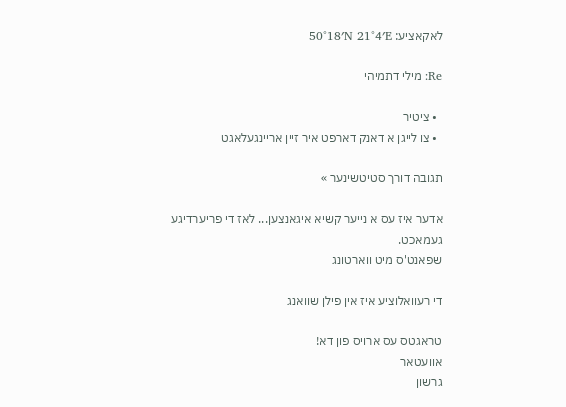לאקאציע: 50°18′N 21°4′E

Re: מילי דתמיהי

  • ציטיר
  • צו לייגן א דאנק דארפט איר זיין אריינגעלאגט

תגובה דורך סטיטשינער »

אדער איז עס א נייער קשיא איגאנצען... לאז די פריערדיגע געמאכט.
שפאנט'ס מיט ווארטונג

די רעוואלוציע איז אין פילן שוואנג

טראגטס עס ארויס פון דא!
אוועטאר
גרשון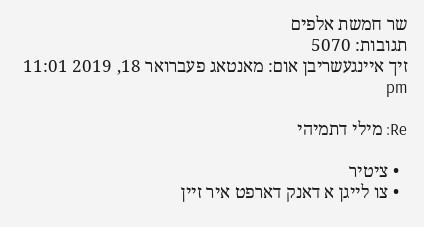שר חמשת אלפים
תגובות: 5070
זיך איינגעשריבן אום: מאנטאג פעברואר 18, 2019 11:01 pm

Re: מילי דתמיהי

  • ציטיר
  • צו לייגן א דאנק דארפט איר זיין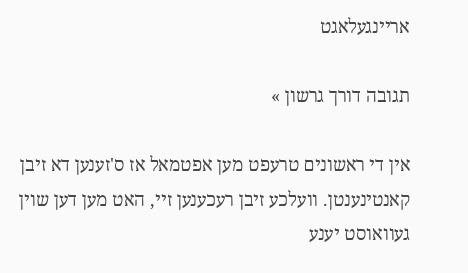אריינגעלאגט

תגובה דורך גרשון »

אין די ראשונים טרעפט מען אפטמאל אז ס'זענען דא זיבן קאנטינענטן. וועלכע זיבן רעכענען זיי, האט מען דען שוין געוואוסט יענע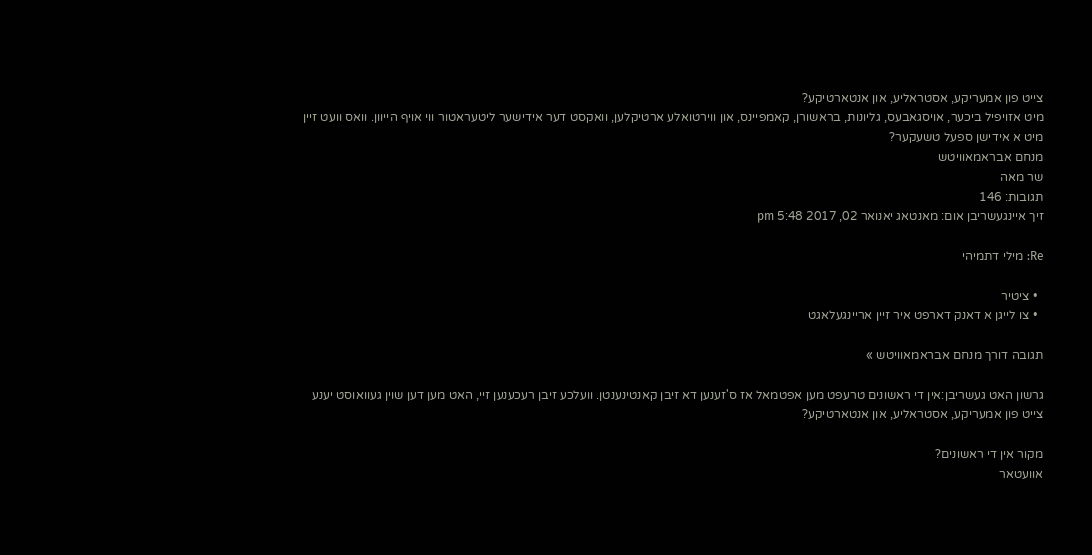צייט פון אמעריקע, אסטראליע, און אנטארטיקע?
מיט אזויפיל ביכער, אויסגאבעס, גליונות, בראשורן, קאמפיינס, און ווירטואלע ארטיקלען, וואקסט דער אידישער ליטעראטור ווי אויף הייוון. וואס וועט זיין מיט א אידישן ספעל טשעקער?
מנחם אבראמאוויטש
שר מאה
תגובות: 146
זיך איינגעשריבן אום: מאנטאג יאנואר 02, 2017 5:48 pm

Re: מילי דתמיהי

  • ציטיר
  • צו לייגן א דאנק דארפט איר זיין אריינגעלאגט

תגובה דורך מנחם אבראמאוויטש »

גרשון האט געשריבן:אין די ראשונים טרעפט מען אפטמאל אז ס'זענען דא זיבן קאנטינענטן. וועלכע זיבן רעכענען זיי, האט מען דען שוין געוואוסט יענע צייט פון אמעריקע, אסטראליע, און אנטארטיקע?

מקור אין די ראשונים?
אוועטאר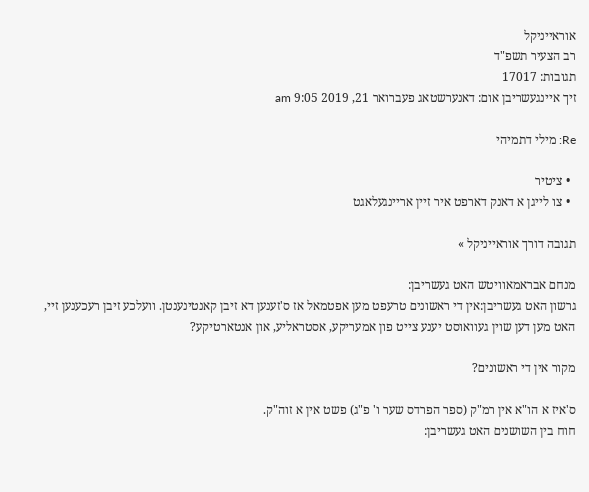אוראייניקל
רב הצעיר תשפ"ד
תגובות: 17017
זיך איינגעשריבן אום: דאנערשטאג פעברואר 21, 2019 9:05 am

Re: מילי דתמיהי

  • ציטיר
  • צו לייגן א דאנק דארפט איר זיין אריינגעלאגט

תגובה דורך אוראייניקל »

מנחם אבראמאוויטש האט געשריבן:
גרשון האט געשריבן:אין די ראשונים טרעפט מען אפטמאל אז ס'זענען דא זיבן קאנטינענטן. וועלכע זיבן רעכענען זיי, האט מען דען שוין געוואוסט יענע צייט פון אמעריקע, אסטראליע, און אנטארטיקע?

מקור אין די ראשונים?

ס'איז א הו"א אין רמ"ק (ספר הפרדס שער ו' פ"ג) פשט אין א זוה"ק.
חוח בין השושנים האט געשריבן: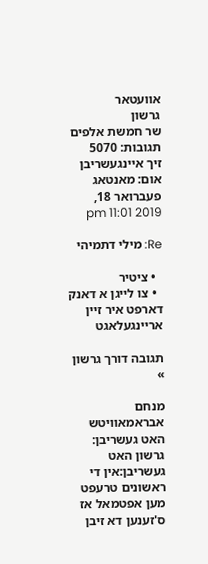אוועטאר
גרשון
שר חמשת אלפים
תגובות: 5070
זיך איינגעשריבן אום: מאנטאג פעברואר 18, 2019 11:01 pm

Re: מילי דתמיהי

  • ציטיר
  • צו לייגן א דאנק דארפט איר זיין אריינגעלאגט

תגובה דורך גרשון »

מנחם אבראמאוויטש האט געשריבן:
גרשון האט געשריבן:אין די ראשונים טרעפט מען אפטמאל אז ס'זענען דא זיבן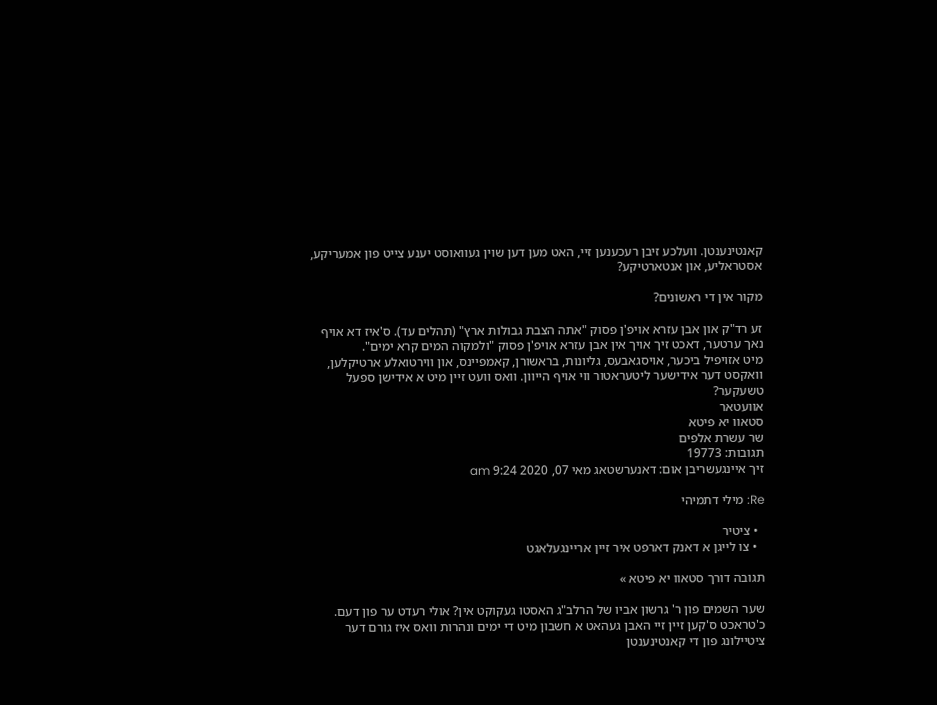קאנטינענטן. וועלכע זיבן רעכענען זיי, האט מען דען שוין געוואוסט יענע צייט פון אמעריקע, אסטראליע, און אנטארטיקע?

מקור אין די ראשונים?

זע רד"ק און אבן עזרא אויפ'ן פסוק "אתה הצבת גבולות ארץ" (תהלים עד). ס'איז דא אויף נאך ערטער, דאכט זיך אויך אין אבן עזרא אויפ'ן פסוק "ולמקוה המים קרא ימים".
מיט אזויפיל ביכער, אויסגאבעס, גליונות, בראשורן, קאמפיינס, און ווירטואלע ארטיקלען, וואקסט דער אידישער ליטעראטור ווי אויף הייוון. וואס וועט זיין מיט א אידישן ספעל טשעקער?
אוועטאר
סטאוו יא פיטא
שר עשרת אלפים
תגובות: 19773
זיך איינגעשריבן אום: דאנערשטאג מאי 07, 2020 9:24 am

Re: מילי דתמיהי

  • ציטיר
  • צו לייגן א דאנק דארפט איר זיין אריינגעלאגט

תגובה דורך סטאוו יא פיטא »

שער השמים פון ר' גרשון אביו של הרלב"ג האסטו געקוקט אין? אולי רעדט ער פון דעם.
כ'טראכט ס'קען זיין זיי האבן געהאט א חשבון מיט די ימים ונהרות וואס איז גורם דער ציטיילונג פון די קאנטינענטן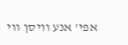אפי' אנע וויסן ווי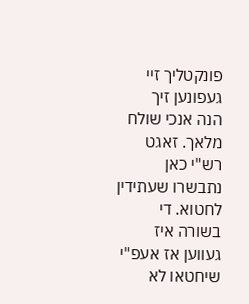פונקטליך זיי געפונען זיך
הנה אנכי שולח מלאך. זאגט רש"י כאן נתבשרו שעתידין לחטוא. די בשורה איז געווען אז אעפ"י שיחטאו לא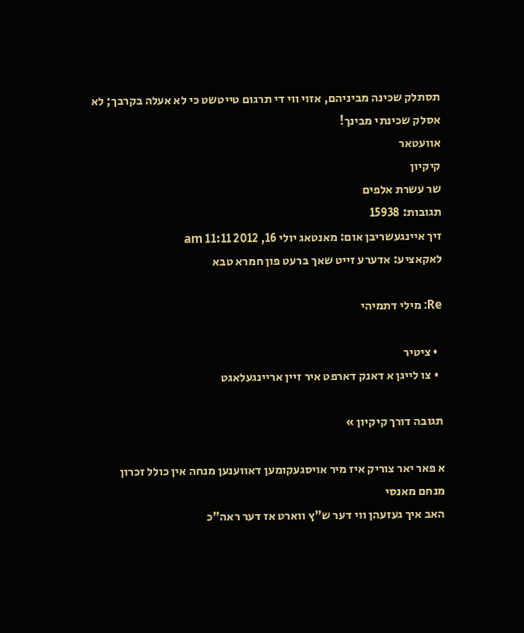תסתלק שכינה מביניהם, אזוי ווי די תרגום טייטשט כי לא אעלה בקרבך; לא אסלק שכינתי מבינך!
אוועטאר
קיקיון
שר עשרת אלפים
תגובות: 15938
זיך איינגעשריבן אום: מאנטאג יולי 16, 2012 11:11 am
לאקאציע: אדערע זייט שאך ברעט פון חמרא טבא

Re: מילי דתמיהי

  • ציטיר
  • צו לייגן א דאנק דארפט איר זיין אריינגעלאגט

תגובה דורך קיקיון »

א פאר יאר צוריק איז מיר אויסגעקומען דאווענען מנחה אין כולל זכרון מנחם מאנסי
האב איך געזעהן ווי דער ש"ץ ווארט אז דער ראה"כ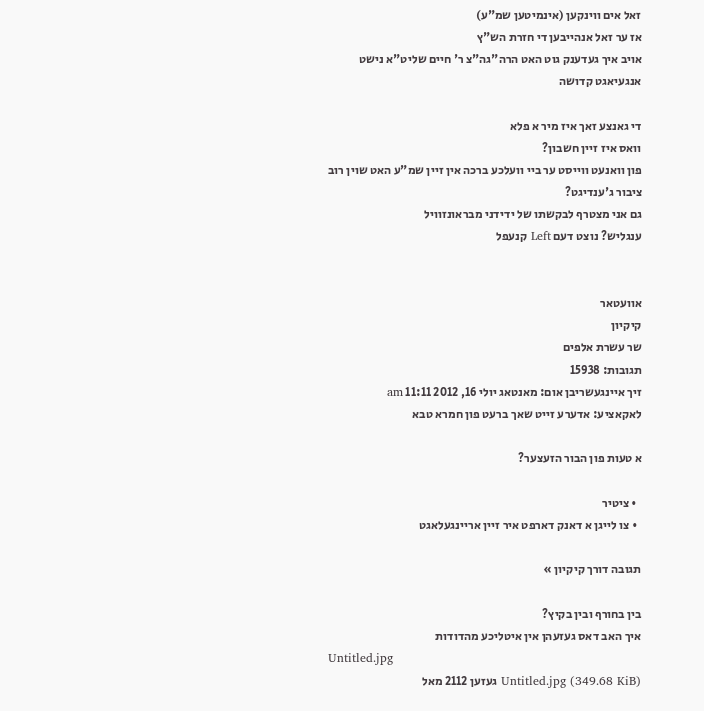זאל אים ווינקען (אינמיטען שמ"ע)
אז ער זאל אנהייבען די חזרת הש"ץ
אויב איך געדענק גוט האט הרה"גה"צ ר' חיים שליט"א נישט אנגעיאגט קדושה

די גאנצע זאך איז מיר א פלא
וואס איז זיין חשבון?
פון וואנעט ווייסט ער ביי וועלכע ברכה אין זיין שמ"ע האט שוין רוב ציבור ג'ענדיגט?
גם אני מצטרף לבקשתו של ידידני מבראונזוויל
ענגליש? נוצט דעם Left קנעפל


אוועטאר
קיקיון
שר עשרת אלפים
תגובות: 15938
זיך איינגעשריבן אום: מאנטאג יולי 16, 2012 11:11 am
לאקאציע: אדערע זייט שאך ברעט פון חמרא טבא

א טעות פון הבור הזעצער?

  • ציטיר
  • צו לייגן א דאנק דארפט איר זיין אריינגעלאגט

תגובה דורך קיקיון »

בין בחורף ובין בקיץ?
איך האב דאס געזעהן אין איטליכע מהדודות
Untitled.jpg
Untitled.jpg (349.68 KiB) געזען 2112 מאל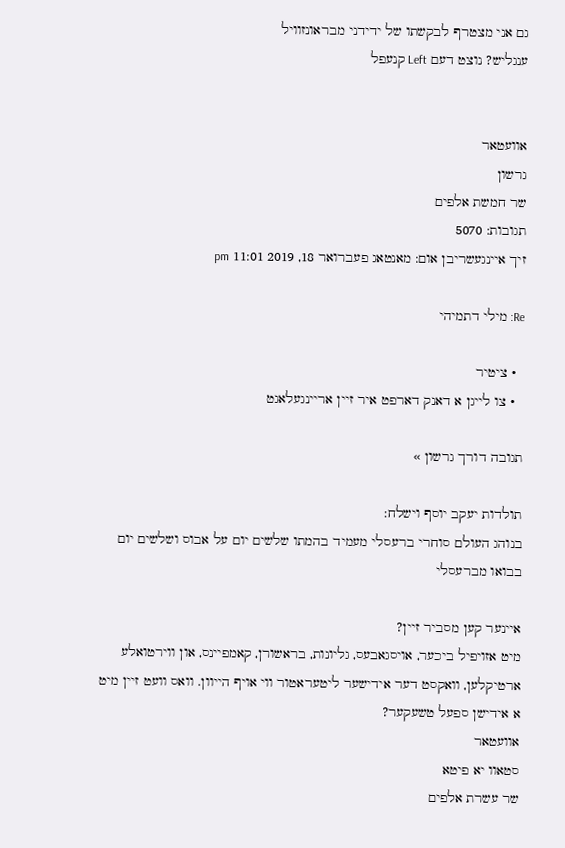גם אני מצטרף לבקשתו של ידידני מבראונזוויל
ענגליש? נוצט דעם Left קנעפל


אוועטאר
גרשון
שר חמשת אלפים
תגובות: 5070
זיך איינגעשריבן אום: מאנטאג פעברואר 18, 2019 11:01 pm

Re: מילי דתמיהי

  • ציטיר
  • צו לייגן א דאנק דארפט איר זיין אריינגעלאגט

תגובה דורך גרשון »

תולדות יעקב יוסף וישלח:
בנוהג העולם סוחרי ברעסלי מעמיד בהמתו שלשים יום על אבוס ושלשים יום בבואו מברעסלי

איינער קען מסביר זיין?
מיט אזויפיל ביכער, אויסגאבעס, גליונות, בראשורן, קאמפיינס, און ווירטואלע ארטיקלען, וואקסט דער אידישער ליטעראטור ווי אויף הייוון. וואס וועט זיין מיט א אידישן ספעל טשעקער?
אוועטאר
סטאוו יא פיטא
שר עשרת אלפים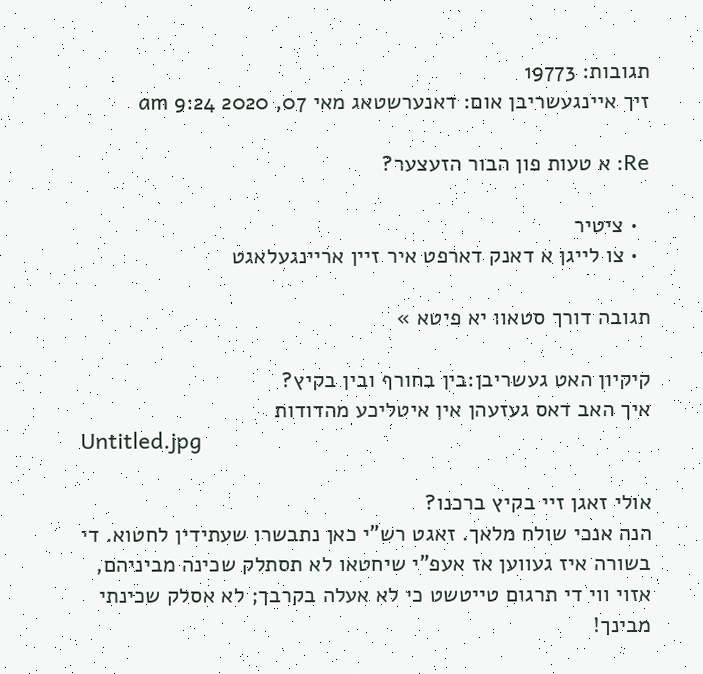תגובות: 19773
זיך איינגעשריבן אום: דאנערשטאג מאי 07, 2020 9:24 am

Re: א טעות פון הבור הזעצער?

  • ציטיר
  • צו לייגן א דאנק דארפט איר זיין אריינגעלאגט

תגובה דורך סטאוו יא פיטא »

קיקיון האט געשריבן:בין בחורף ובין בקיץ?
איך האב דאס געזעהן אין איטליכע מהדודות
Untitled.jpg

אולי זאגן זיי בקיץ ברכנו?
הנה אנכי שולח מלאך. זאגט רש"י כאן נתבשרו שעתידין לחטוא. די בשורה איז געווען אז אעפ"י שיחטאו לא תסתלק שכינה מביניהם, אזוי ווי די תרגום טייטשט כי לא אעלה בקרבך; לא אסלק שכינתי מבינך!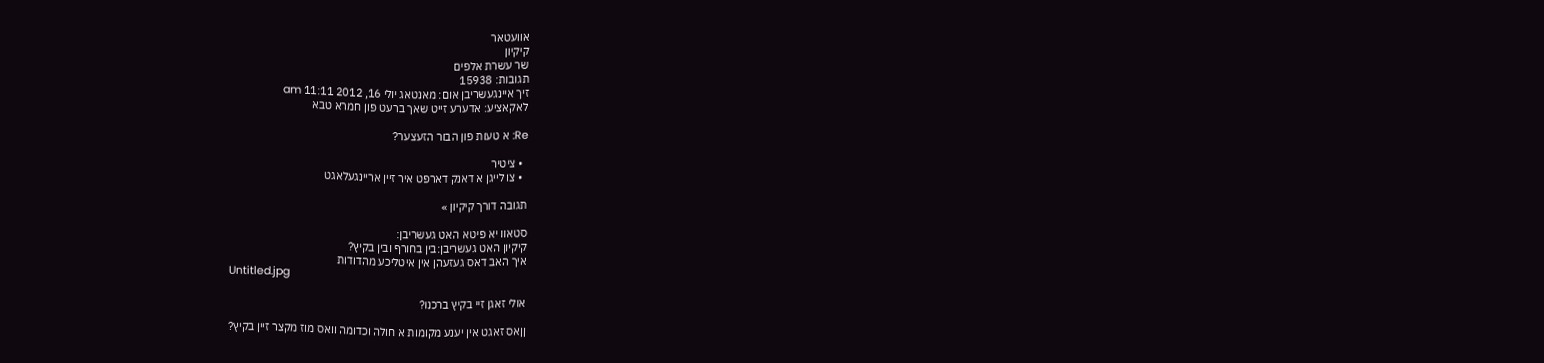אוועטאר
קיקיון
שר עשרת אלפים
תגובות: 15938
זיך איינגעשריבן אום: מאנטאג יולי 16, 2012 11:11 am
לאקאציע: אדערע זייט שאך ברעט פון חמרא טבא

Re: א טעות פון הבור הזעצער?

  • ציטיר
  • צו לייגן א דאנק דארפט איר זיין אריינגעלאגט

תגובה דורך קיקיון »

סטאוו יא פיטא האט געשריבן:
קיקיון האט געשריבן:בין בחורף ובין בקיץ?
איך האב דאס געזעהן אין איטליכע מהדודות
Untitled.jpg

אולי זאגן זיי בקיץ ברכנו?

ןןאס זאגט אין יענע מקומות א חולה וכדומה וואס מוז מקצר זיין בקיץ?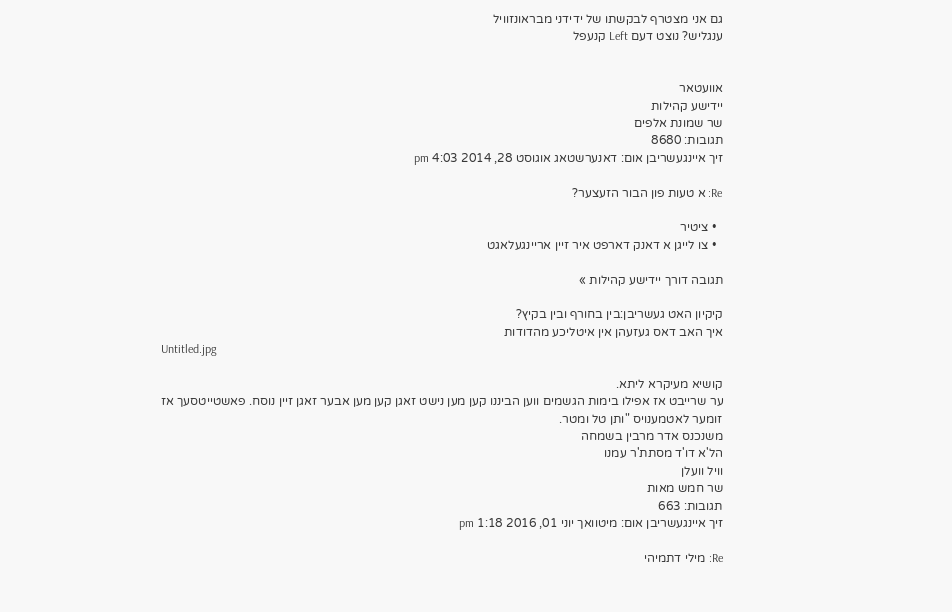גם אני מצטרף לבקשתו של ידידני מבראונזוויל
ענגליש? נוצט דעם Left קנעפל


אוועטאר
יידישע קהילות
שר שמונת אלפים
תגובות: 8680
זיך איינגעשריבן אום: דאנערשטאג אוגוסט 28, 2014 4:03 pm

Re: א טעות פון הבור הזעצער?

  • ציטיר
  • צו לייגן א דאנק דארפט איר זיין אריינגעלאגט

תגובה דורך יידישע קהילות »

קיקיון האט געשריבן:בין בחורף ובין בקיץ?
איך האב דאס געזעהן אין איטליכע מהדודות
Untitled.jpg

קושיא מעיקרא ליתא.
ער שרייבט אז אפילו בימות הגשמים ווען הביננו קען מען נישט זאגן קען מען אבער זאגן זיין נוסח. פאשטייטסעך אז זומער לאטמענויס "ותן טל ומטר.
משנכנס אדר מרבין בשמחה
הל'א דו'ד מסתת'ר עמנו
וויל וועלן
שר חמש מאות
תגובות: 663
זיך איינגעשריבן אום: מיטוואך יוני 01, 2016 1:18 pm

Re: מילי דתמיהי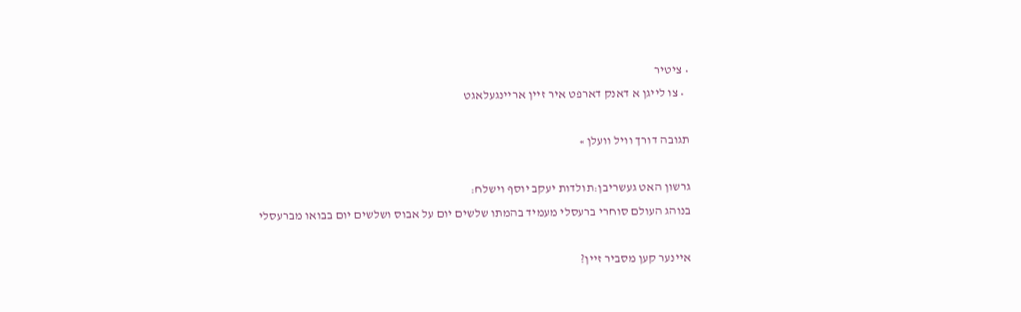• ציטיר
  • צו לייגן א דאנק דארפט איר זיין אריינגעלאגט

תגובה דורך וויל וועלן »

גרשון האט געשריבן:תולדות יעקב יוסף וישלח:
בנוהג העולם סוחרי ברעסלי מעמיד בהמתו שלשים יום על אבוס ושלשים יום בבואו מברעסלי

איינער קען מסביר זיין?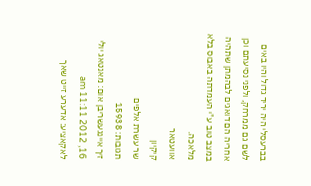בברעסלי היה יריד גדול והיו באים לשם גם ממרחק, ולפני נסיעתם וכן אחריה הם דואגים לבהמתן שתהיה במצב טוב ע"י העמדתה באבוס בלא מלאכה.
אוועטאר
קיקיון
שר עשרת אלפים
תגובות: 15938
זיך איינגעשריבן אום: מאנטאג יולי 16, 2012 11:11 am
לאקאציע: אדערע זייט שאך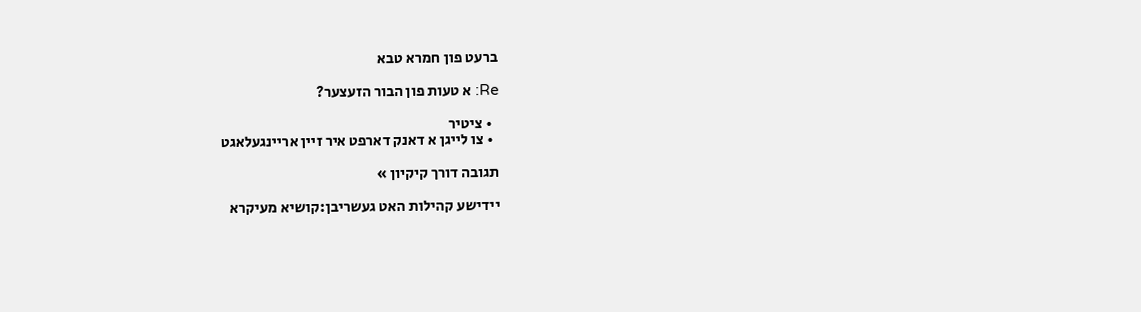ברעט פון חמרא טבא

Re: א טעות פון הבור הזעצער?

  • ציטיר
  • צו לייגן א דאנק דארפט איר זיין אריינגעלאגט

תגובה דורך קיקיון »

יידישע קהילות האט געשריבן:קושיא מעיקרא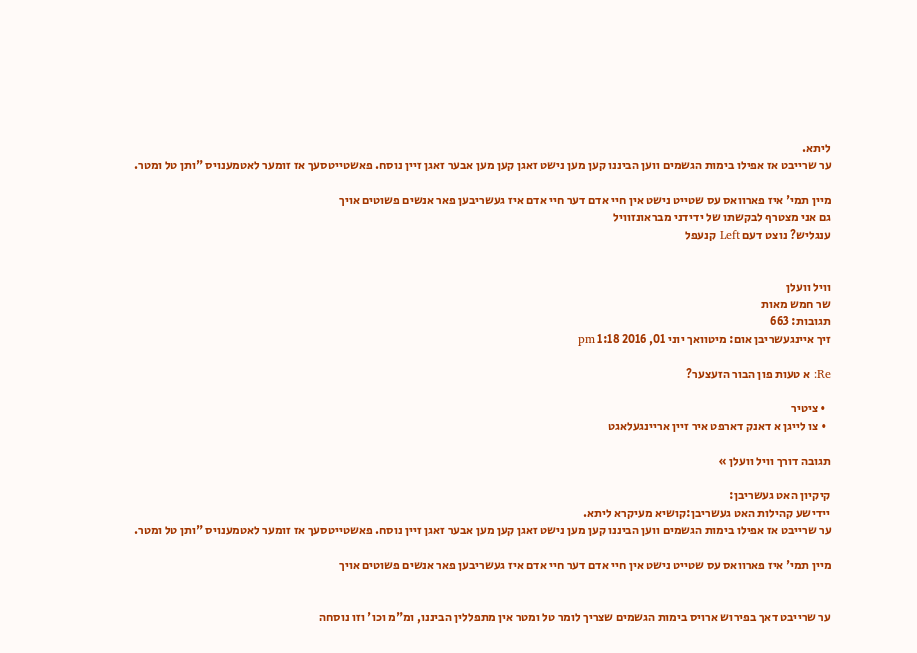ליתא.
ער שרייבט אז אפילו בימות הגשמים ווען הביננו קען מען נישט זאגן קען מען אבער זאגן זיין נוסח. פאשטייטסעך אז זומער לאטמענויס "ותן טל ומטר.

מיין תמי' איז פארוואס עס שטייט נישט אין חיי אדם דער חיי אדם איז געשריבען פאר אנשים פשוטים אויך
גם אני מצטרף לבקשתו של ידידני מבראונזוויל
ענגליש? נוצט דעם Left קנעפל


וויל וועלן
שר חמש מאות
תגובות: 663
זיך איינגעשריבן אום: מיטוואך יוני 01, 2016 1:18 pm

Re: א טעות פון הבור הזעצער?

  • ציטיר
  • צו לייגן א דאנק דארפט איר זיין אריינגעלאגט

תגובה דורך וויל וועלן »

קיקיון האט געשריבן:
יידישע קהילות האט געשריבן:קושיא מעיקרא ליתא.
ער שרייבט אז אפילו בימות הגשמים ווען הביננו קען מען נישט זאגן קען מען אבער זאגן זיין נוסח. פאשטייטסעך אז זומער לאטמענויס "ותן טל ומטר.

מיין תמי' איז פארוואס עס שטייט נישט אין חיי אדם דער חיי אדם איז געשריבען פאר אנשים פשוטים אויך


ער שרייבט דאך בפירוש ארויס בימות הגשמים שצריך לומר טל ומטר אין מתפללין הביננו, ומ"מ וכו' וזו נוסחה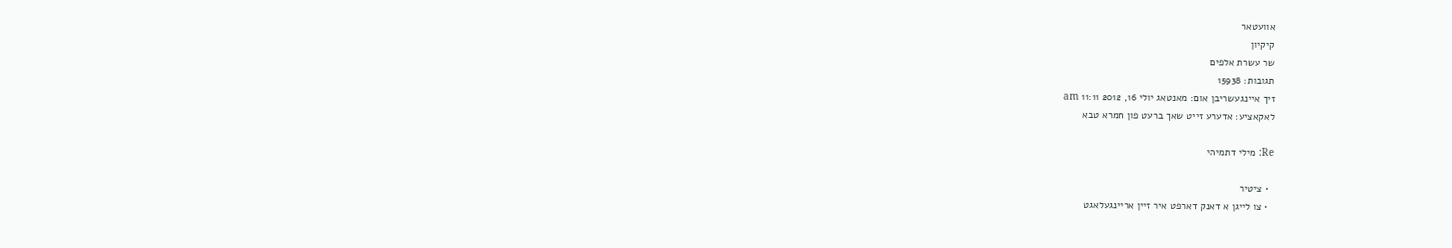אוועטאר
קיקיון
שר עשרת אלפים
תגובות: 15938
זיך איינגעשריבן אום: מאנטאג יולי 16, 2012 11:11 am
לאקאציע: אדערע זייט שאך ברעט פון חמרא טבא

Re: מילי דתמיהי

  • ציטיר
  • צו לייגן א דאנק דארפט איר זיין אריינגעלאגט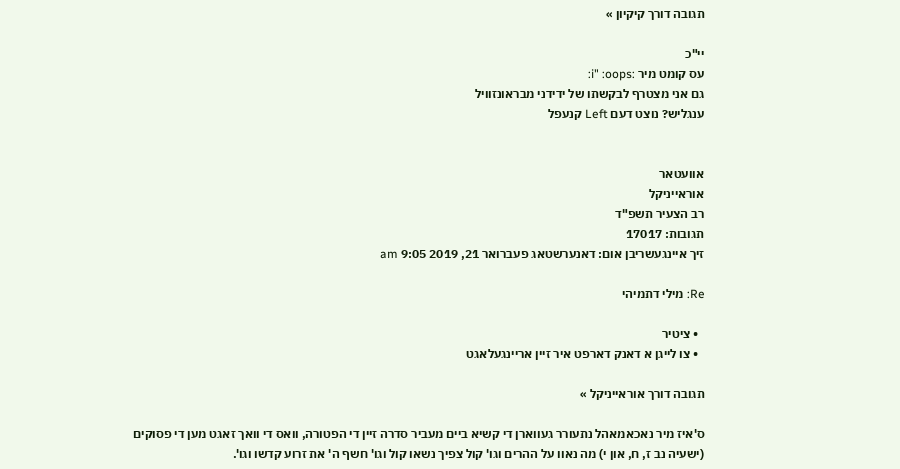תגובה דורך קיקיון »

יי"כ
עס קומט מיר :i" :oops:
גם אני מצטרף לבקשתו של ידידני מבראונזוויל
ענגליש? נוצט דעם Left קנעפל


אוועטאר
אוראייניקל
רב הצעיר תשפ"ד
תגובות: 17017
זיך איינגעשריבן אום: דאנערשטאג פעברואר 21, 2019 9:05 am

Re: מילי דתמיהי

  • ציטיר
  • צו לייגן א דאנק דארפט איר זיין אריינגעלאגט

תגובה דורך אוראייניקל »

ס'איז מיר נאכאמאהל נתעורר געווארן די קשיא ביים מעביר סדרה זיין די הפטורה, וואס די וואך זאגט מען די פסוקים (ישעיה נב ז, ח, און י) מה נאוו על ההרים וגו' קול צפיך נשאו קול וגו' חשף ה' את זרוע קדשו וגו'.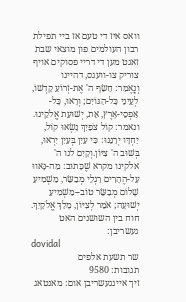וואס איז די טעם אז ביי תפילת רבון העולמים פון מוצאי שבת זאגט מען די דריי פסוקים אויף צוריק צו-וועגס, דהיינו
וְנֳאֶמַר: חָשַׂף ה' אֶת-זְרוֹעַ קָדְשׁוֹ, לְעֵינֵי כָּל-הַגּוֹיִם; וְרָאוּ, כָּל-אַפְסֵי-אָרֶץ, אֵת, יְשׁוּעַת אֱלֹקֵינוּ. ונאמר: קוֹל צֹפַיִךְ נָשְׂאוּ קוֹל, יַחְדָּו יְרַנֵּנוּ: כִּי עַיִן בְּעַיִן יִרְאוּ, בְּשׁוּב ה' צִיּוֹן.וְקַיִם לנו ה' אלֹקינו מקרא שֶׁכָּתוּב: מַה-נָּאווּ עַל-הֶהָרִים רַגְלֵי מְבַשֵּׂר, מַשְׁמִיעַ שָׁלוֹם מְבַשֵּׂר טוֹב--מַשְׁמִיעַ יְשׁוּעָה; אֹמֵר לְצִיּוֹן, מָלַךְ אֱלֹקָיִךְ.
חוח בין השושנים האט געשריבן:
dovidal
שר תשעת אלפים
תגובות: 9580
זיך איינגעשריבן אום: מאנטאג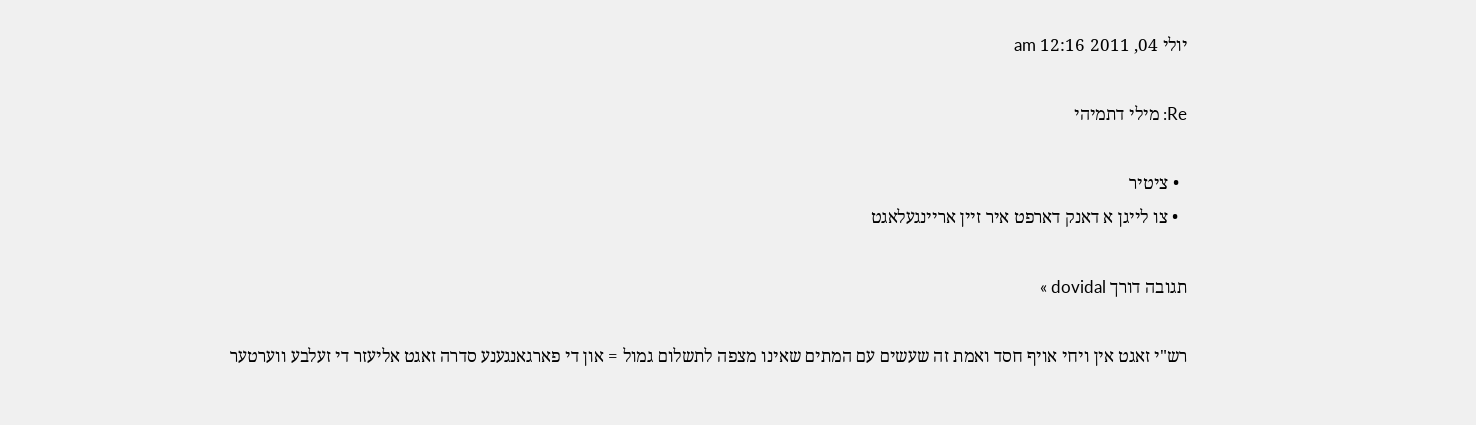יולי 04, 2011 12:16 am

Re: מילי דתמיהי

  • ציטיר
  • צו לייגן א דאנק דארפט איר זיין אריינגעלאגט

תגובה דורך dovidal »

רש"י זאגט אין ויחי אויף חסד ואמת זה שעשים עם המתים שאינו מצפה לתשלום גמול = און די פארגאנגענע סדרה זאגט אליעזר די זעלבע ווערטער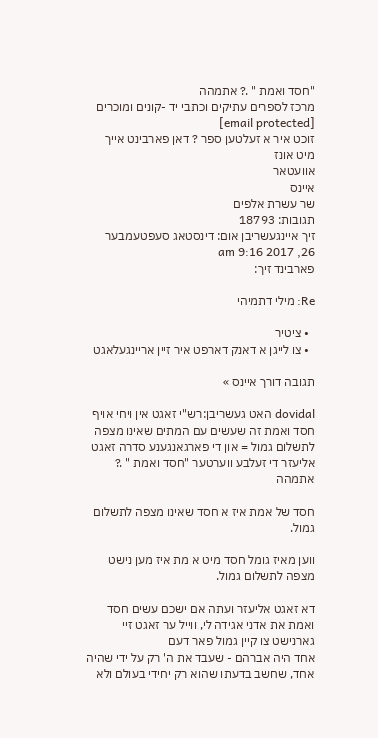"חסד ואמת " .? אתמהה
מרכז לספרים עתיקים וכתבי יד -קונים ומוכרים [email protected]
זוכט איר א זעלטען ספר ? דאן פארבינט אייך מיט אונז
אוועטאר
איינס
שר עשרת אלפים
תגובות: 18793
זיך איינגעשריבן אום: דינסטאג סעפטעמבער 26, 2017 9:16 am
פארבינד זיך:

Re: מילי דתמיהי

  • ציטיר
  • צו לייגן א דאנק דארפט איר זיין אריינגעלאגט

תגובה דורך איינס »

dovidal האט געשריבן:רש"י זאגט אין ויחי אויף חסד ואמת זה שעשים עם המתים שאינו מצפה לתשלום גמול = און די פארגאנגענע סדרה זאגט אליעזר די זעלבע ווערטער "חסד ואמת " .? אתמהה

חסד של אמת איז א חסד שאינו מצפה לתשלום גמול.

ווען מאיז גומל חסד מיט א מת איז מען נישט מצפה לתשלום גמול.

דא זאגט אליעזר ועתה אם ישכם עשים חסד ואמת את אדני אגידה לי, ווייל ער זאגט זיי גארנישט צו קיין גמול פאר דעם
אחד היה אברהם - שעבד את ה' רק על ידי שהיה אחד, שחשב בדעתו שהוא רק יחידי בעולם ולא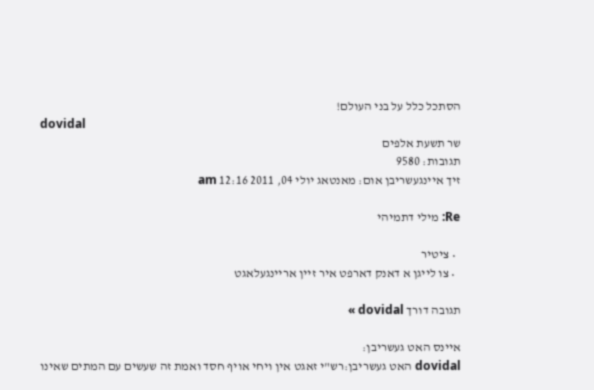הסתכל כלל על בני העולם!
dovidal
שר תשעת אלפים
תגובות: 9580
זיך איינגעשריבן אום: מאנטאג יולי 04, 2011 12:16 am

Re: מילי דתמיהי

  • ציטיר
  • צו לייגן א דאנק דארפט איר זיין אריינגעלאגט

תגובה דורך dovidal »

איינס האט געשריבן:
dovidal האט געשריבן:רש"י זאגט אין ויחי אויף חסד ואמת זה שעשים עם המתים שאינו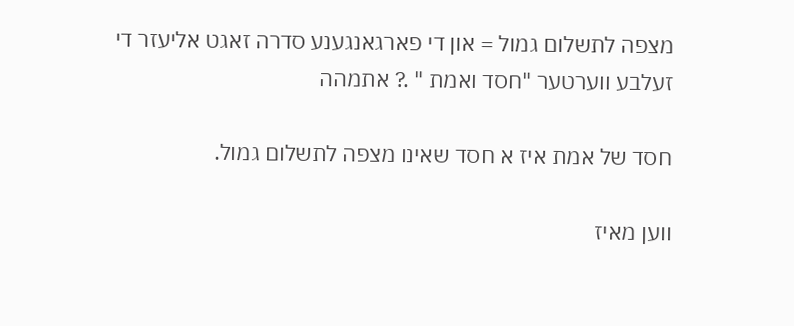מצפה לתשלום גמול = און די פארגאנגענע סדרה זאגט אליעזר די זעלבע ווערטער "חסד ואמת " .? אתמהה

חסד של אמת איז א חסד שאינו מצפה לתשלום גמול.

ווען מאיז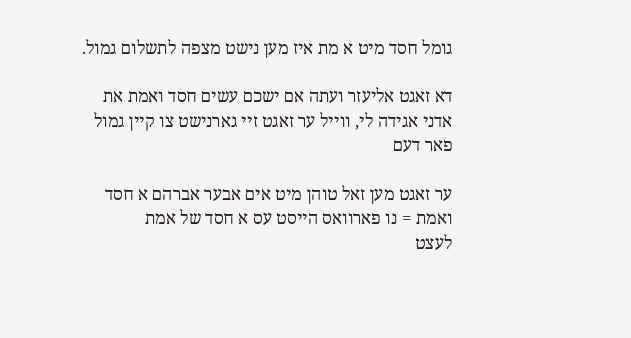גומל חסד מיט א מת איז מען נישט מצפה לתשלום גמול.

דא זאגט אליעזר ועתה אם ישכם עשים חסד ואמת את אדני אגידה לי, ווייל ער זאגט זיי גארנישט צו קיין גמול פאר דעם

ער זאגט מען זאל טוהן מיט אים אבער אברהם א חסד ואמת = נו פארוואס הייסט עס א חסד של אמת
לעצט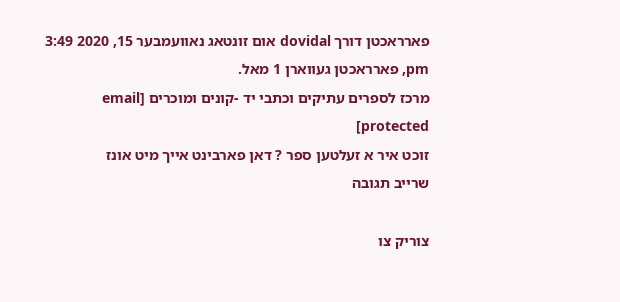פארראכטן דורך dovidal אום זונטאג נאוועמבער 15, 2020 3:49 pm, פארראכטן געווארן 1 מאל.
מרכז לספרים עתיקים וכתבי יד -קונים ומוכרים [email protected]
זוכט איר א זעלטען ספר ? דאן פארבינט אייך מיט אונז
שרייב תגובה

צוריק צו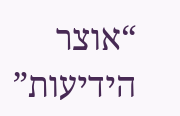“אוצר הידיעות”